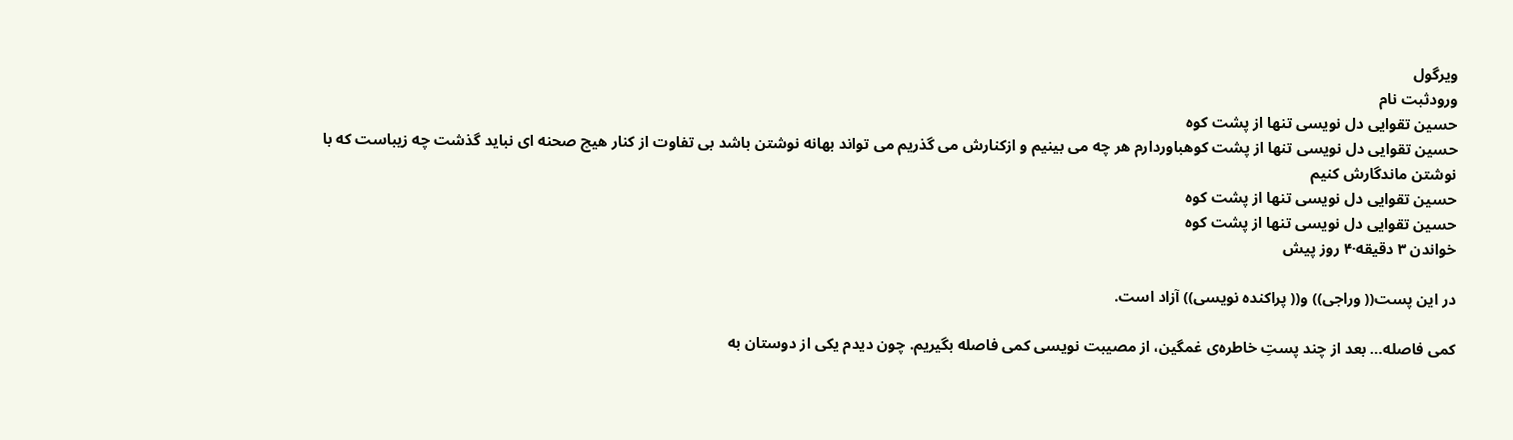ویرگول
ورودثبت نام
حسین تقوایی دل نویسی تنها از پشت کوه
حسین تقوایی دل نویسی تنها از پشت کوهباوردارم هر چه می بینیم و ازکنارش می گذریم می تواند بهانه نوشتن باشد بی تفاوت از کنار هیچ صحنه ای نباید گذشت چه زیباست که با نوشتن ماندگارش کنیم
حسین تقوایی دل نویسی تنها از پشت کوه
حسین تقوایی دل نویسی تنها از پشت کوه
خواندن ۳ دقیقه·۴ روز پیش

در این پست(( وراجی)) و(( پراکنده نویسی)) آزاد است.

کمی فاصله… بعد از چند پستِ خاطره‌ی غمگین، از مصیبت نویسی کمی فاصله بگیریم. چون دیدم یکی از دوستان به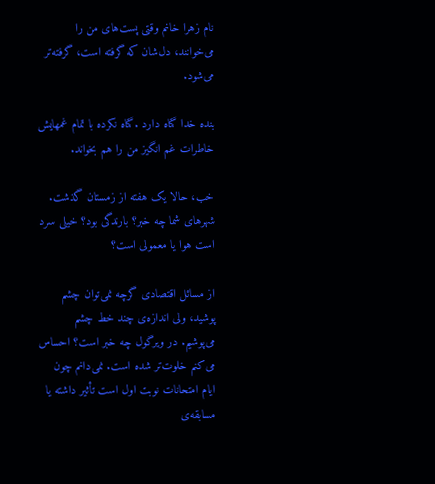نام زهرا خانم وقتی پست‌های من را می‌خوانند، دل‌شان که گرفته است، گرفته‌تر می‌شود.

بنده خدا گناه دارد .گناه نکرده با تمام غمهایش خاطرات غم انگیز من را هم بخواند.

خب، حالا یک هفته از زمستان گذشت. شهرهای شما چه خبر؟ بارندگی بود؟ خیلی سرد است هوا یا معمولی است؟

از مسائل اقتصادی گرچه نمی‌توان چشم پوشید، ولی اندازه‌ی چند خط چشم می‌پوشیم. در ویرگول چه خبر است؟ احساس می‌کنم خلوت‌تر شده است. نمی‌دانم چون ایام امتحانات نوبت اول است تأثیر داشته یا مسابقه‌ی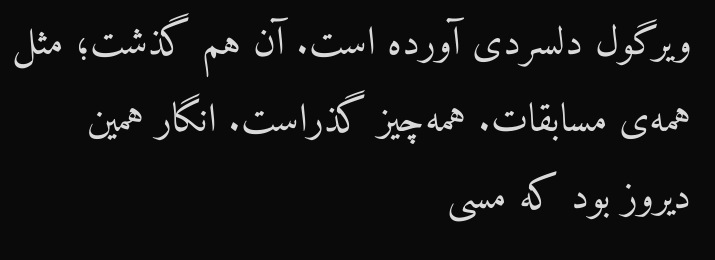ویرگول دلسردی آورده است. آن هم گذشت؛ مثل همه‌ی مسابقات. همه‌چیز گذراست. انگار همین دیروز بود که مسی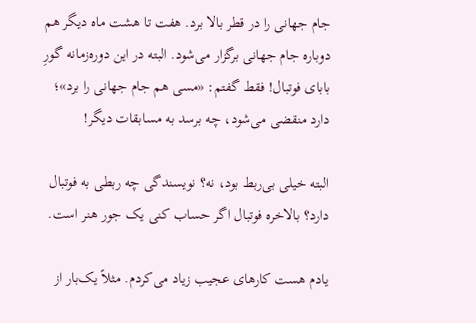جام جهانی را در قطر بالا برد. هفت تا هشت ماه دیگر هم دوباره جام جهانی برگزار می‌شود. البته در این دوره‌زمانه گورِ بابای فوتبال! فقط گفتم: «مسی هم جام جهانی را برد»؛ دارد منقضی می‌شود، چه برسد به مسابقات دیگر!

البته خیلی بی‌ربط بود، نه؟ نویسندگی چه ربطی به فوتبال دارد؟ بالاخره فوتبال اگر حساب کنی یک جور هنر است.

یادم هست کارهای عجیب زیاد می‌کردم. مثلاً یک‌بار از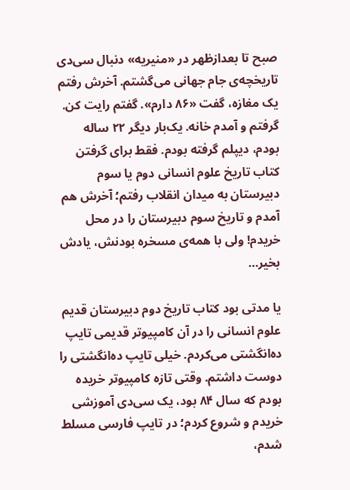صبح تا بعدازظهر در «منیریه» دنبال سی‌دی تاریخچه‌ی جام جهانی می‌گشتم. آخرش رفتم یک مغازه، گفت «۸۶ دارم». گفتم رایت کن. گرفتم و آمدم خانه. یک‌بار دیگر ۲۲ ساله بودم، دیپلم گرفته بودم. فقط برای گرفتن کتاب تاریخ علوم انسانی دوم یا سوم دبیرستان به میدان انقلاب رفتم؛ آخرش هم آمدم و تاریخ سوم دبیرستان را در محل خریدم! ولی با همه‌ی مسخره بودنش، یادش بخیر…

یا مدتی بود کتاب تاریخ دوم دبیرستان قدیم علوم انسانی را در آن کامپیوتر قدیمی تایپ ده‌انگشتی می‌کردم. خیلی تایپ ده‌انگشتی را دوست داشتم. وقتی تازه کامپیوتر خریده بودم که سال ۸۴ بود، یک سی‌دی آموزشی خریدم و شروع کردم؛ در تایپ فارسی مسلط شدم،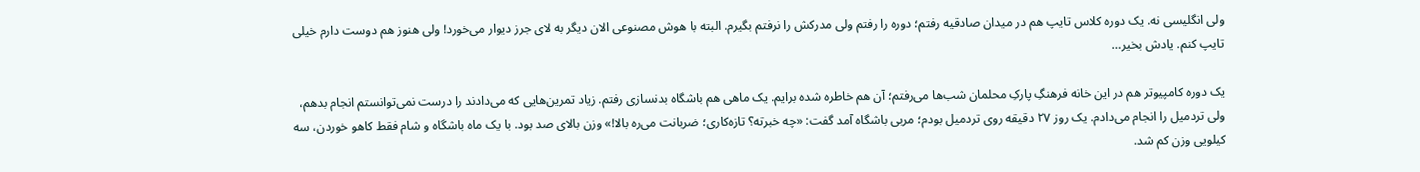ولی انگلیسی نه. یک دوره کلاس تایپ هم در میدان صادقیه رفتم؛ دوره را رفتم ولی مدرکش را نرفتم بگیرم. البته با هوش مصنوعی الان دیگر به لای جرز دیوار می‌خورد! ولی هنوز هم دوست دارم خیلی تایپ کنم. یادش بخیر…

یک دوره کامپیوتر هم در این خانه فرهنگِ پارکِ محلمان شب‌ها می‌رفتم؛ آن هم خاطره شده برایم. یک ماهی هم باشگاه بدنسازی رفتم. زیاد تمرین‌هایی که می‌دادند را درست نمی‌توانستم انجام بدهم، ولی تردمیل را انجام می‌دادم. یک روز ۲۷ دقیقه روی تردمیل بودم؛ مربی باشگاه آمد گفت: «چه خبرته؟ تازه‌کاری؛ ضربانت می‌ره بالا!» وزن بالای صد بود. با یک ماه باشگاه و شام فقط کاهو خوردن، سه کیلویی وزن کم شد.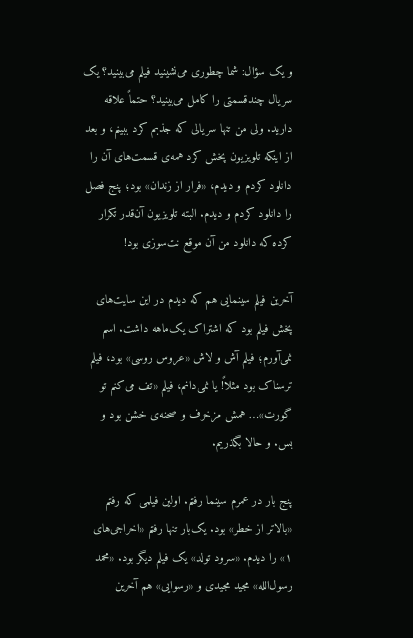و یک سؤال: شما چطوری می‌نشینید فیلم می‌بینید؟ یک سریال چندقسمتی را کامل می‌بینید؟ حتماً علاقه دارید. ولی من تنها سریالی که جذبم کرد ببینم، و بعد از اینکه تلویزیون پخش کرد همه‌ی قسمت‌های آن را دانلود کردم و دیدم، «فرار از زندان» بود؛ پنج فصل را دانلود کردم و دیدم. البته تلویزیون آن‌قدر تکرار کرده که دانلود من آن موقع نت‌سوزی بود!

آخرین فیلم سینمایی هم که دیدم در این سایت‌های پخش فیلم بود که اشتراک یک‌ماهه داشت. اسم نمی‌آورم؛ فیلم آش و لاش «عروس روسی» بود، فیلم ترسناک بود مثلاً! یا نمی‌دانم، فیلم «تف می‌کنم تو گورت»… همش مزخرف و صحنه‌ی خشن بود و بس. و حالا بگذریم.

پنج بار در عمرم سینما رفتم. اولین فیلمی که رفتم «بالاتر از خطر» بود. یک‌بار تنها رفتم «اخراجی‌های ۱» را دیدم. «سرود تولد» یک فیلم دیگر بود. «محمد رسول‌الله» مجید مجیدی و «رسوایی» هم آخرین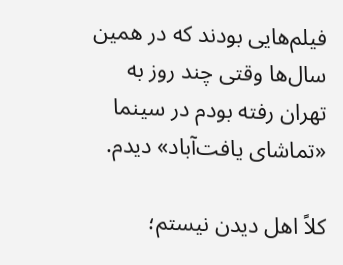فیلم‌هایی بودند که در همین سال‌ها وقتی چند روز به تهران رفته بودم در سینما «تماشای یافت‌آباد» دیدم.

کلاً اهل دیدن نیستم؛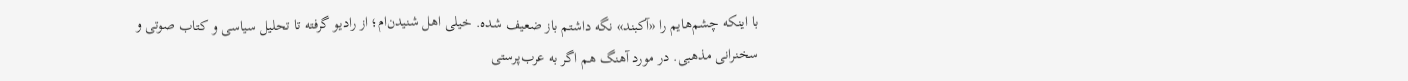با اینکه چشم‌هایم را «آکبند» نگه داشتم باز ضعیف شده. خیلی اهل شنیدن‌ام؛ از رادیو گرفته تا تحلیل سیاسی و کتاب صوتی و سخنرانی مذهبی. در مورد آهنگ هم اگر به عرب‌پرستی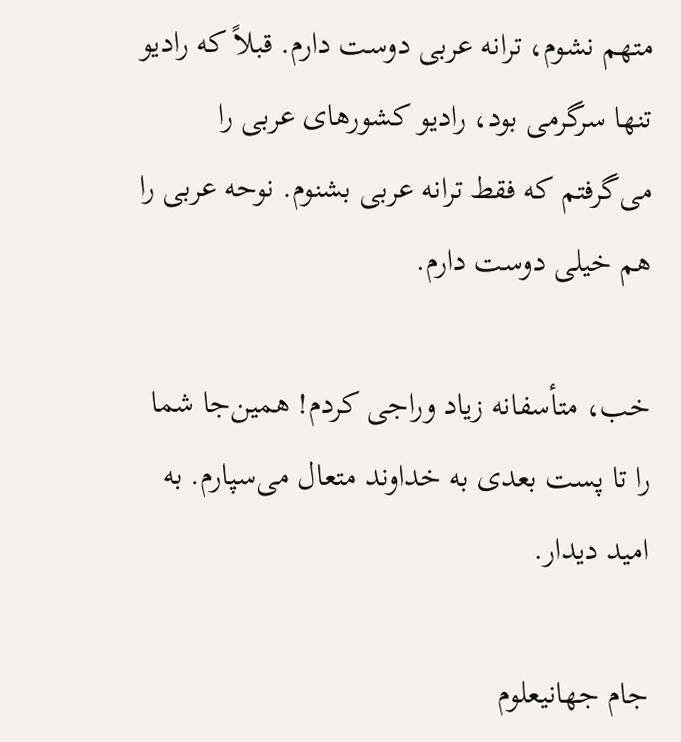متهم نشوم، ترانه عربی دوست دارم. قبلاً که رادیو تنها سرگرمی بود، رادیو کشورهای عربی را می‌گرفتم که فقط ترانه عربی بشنوم. نوحه عربی را هم خیلی دوست دارم.

خب، متأسفانه زیاد وراجی کردم! همین‌جا شما را تا پست بعدی به خداوند متعال می‌سپارم. به امید دیدار.

جام جهانیعلوم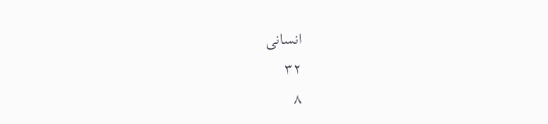انسانی
۳۲
۸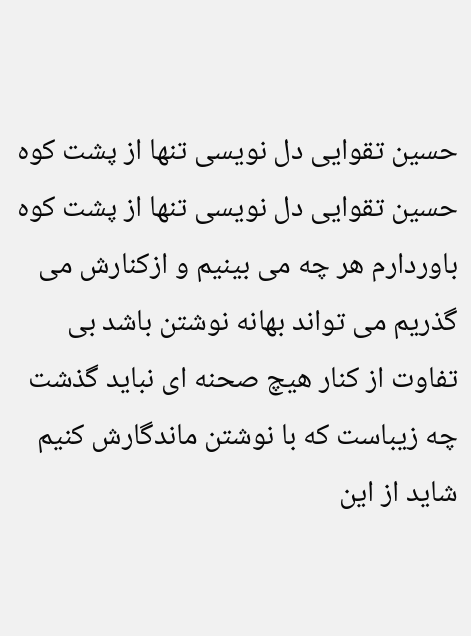حسین تقوایی دل نویسی تنها از پشت کوه
حسین تقوایی دل نویسی تنها از پشت کوه
باوردارم هر چه می بینیم و ازکنارش می گذریم می تواند بهانه نوشتن باشد بی تفاوت از کنار هیچ صحنه ای نباید گذشت چه زیباست که با نوشتن ماندگارش کنیم
شاید از این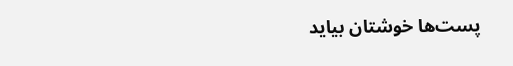پست‌ها خوشتان بیاید